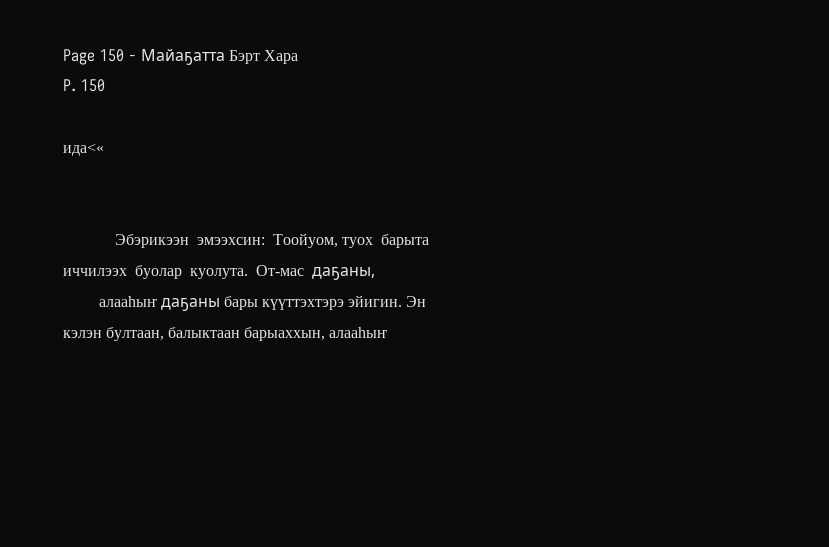Page 150 - Майаҕатта Бэрт Хара
P. 150

ида<«


             Эбэрикээн  эмээхсин:  Тоойуом, туох  барыта иччилээх  буолар  куолута.  От-мас  даҕаны,
         алааһыҥ даҕаны бары күүттэхтэрэ эйигин. Эн кэлэн бултаан, балыктаан барыаххын, алааһыҥ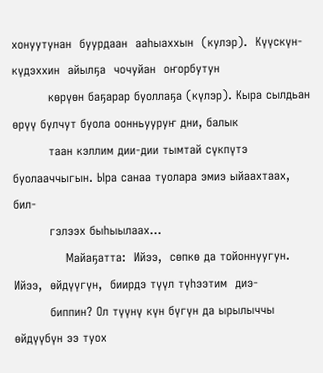хонуутунан  буурдаан  ааһыаххын  (кулэр).  Күүскүн-күдэххин  айылҕа  чочуйан  оҥорбутун
         көрүөн баҕарар буоллаҕа (күлэр). Кыра сылдьан өрүү булчут буола оонньууруҥ дни, балык
         таан кэллим дии-дии тымтай сүкпүтэ буолааччыгын. Ыра санаа туолара эмиэ ыйаахтаах, бил-
         гэлээх быһыылаах...
             Майаҕатта:  Ийээ,  сөпкө да тойоннуугун.  Ийээ,  өйдүүгүн,  биирдэ түүл түһээтим  диэ-
         биппин? Ол түүнү күн бүгүн да ырылыччы өйдүүбүн ээ туох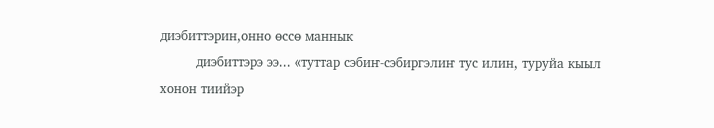диэбиттэрин,онно өссө маннык
         диэбиттэрэ ээ... «туттар сэбиҥ-сэбиргэлиҥ тус илин, туруйа кыыл хонон тиийэр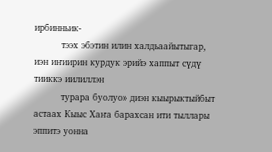ирбинньик-
         тээх эбэтин илин халдьаайытыгар, иэн иҥиирин курдук эрийэ хаппыт сүдү тииккэ иилиллэн
         турара буолуо» диэн кыырыктыйбыт астаах Кыыс Хаҥа барахсан ити тыллары эппитэ уонна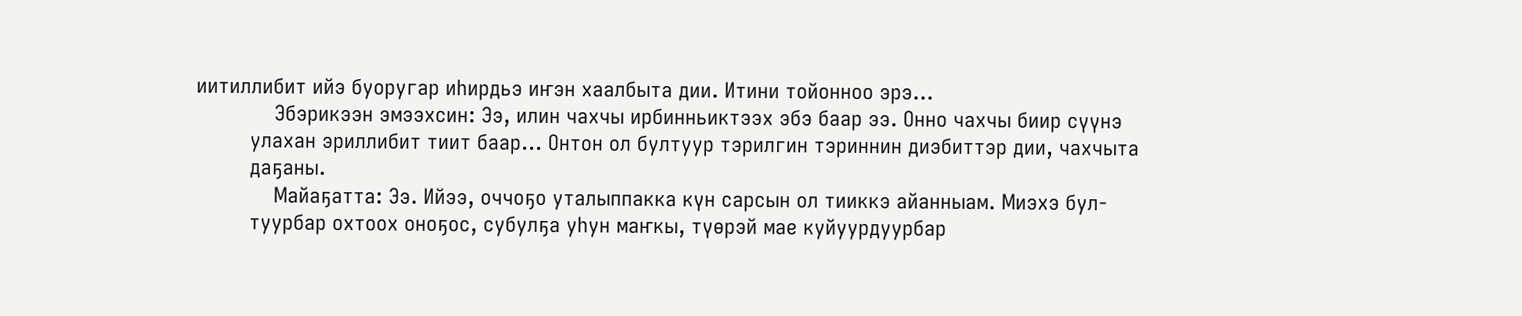иитиллибит ийэ буоругар иһирдьэ иҥэн хаалбыта дии. Итини тойонноо эрэ...
             Эбэрикээн эмээхсин: Ээ, илин чахчы ирбинньиктээх эбэ баар ээ. Онно чахчы биир сүүнэ
         улахан эриллибит тиит баар... Онтон ол бултуур тэрилгин тэриннин диэбиттэр дии, чахчыта
         даҕаны.
             Майаҕатта: Ээ. Ийээ, оччоҕо уталыппакка күн сарсын ол тииккэ айанныам. Миэхэ бул-
         туурбар охтоох оноҕос, субулҕа уһун маҥкы, түөрэй мае куйуурдуурбар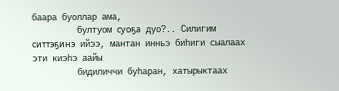баара буоллар ама,
         бултуом суоҕа дуо?.. Силигим ситтэҕинэ ийээ, мантан инньэ биһиги сыалаах эти киэһэ аайы
         бидиличчи буһаран, хатырыктаах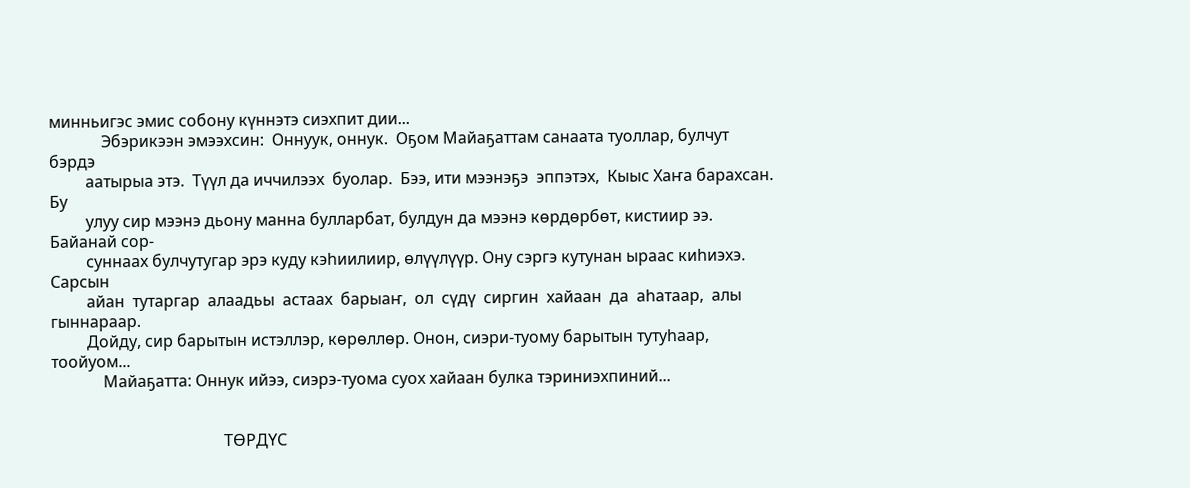минньигэс эмис собону күннэтэ сиэхпит дии...
             Эбэрикээн эмээхсин:  Оннуук, оннук.  Оҕом Майаҕаттам санаата туоллар, булчут бэрдэ
         аатырыа этэ.  Түүл да иччилээх  буолар.  Бээ, ити мээнэҕэ  эппэтэх,  Кыыс Хаҥа барахсан.  Бу
         улуу сир мээнэ дьону манна булларбат, булдун да мээнэ көрдөрбөт, кистиир ээ. Байанай сор-
         суннаах булчутугар эрэ куду кэһиилиир, өлүүлүүр. Ону сэргэ кутунан ыраас киһиэхэ. Сарсын
         айан  тутаргар  алаадьы  астаах  барыаҥ,  ол  сүдү  сиргин  хайаан  да  аһатаар,  алы  гыннараар.
         Дойду, сир барытын истэллэр, көрөллөр. Онон, сиэри-туому барытын тутуһаар, тоойуом...
             Майаҕатта: Оннук ийээ, сиэрэ-туома суох хайаан булка тэриниэхпиний...


                                           ТӨРДҮС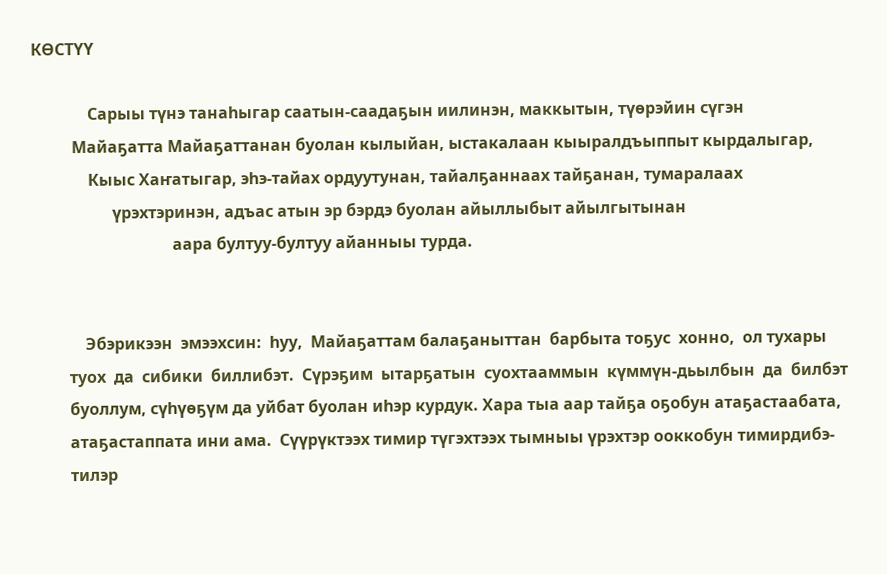КӨСТҮҮ

              Сарыы түнэ танаһыгар саатын-саадаҕын иилинэн, маккытын, түөрэйин сүгэн
          Майаҕатта Майаҕаттанан буолан кылыйан, ыстакалаан кыыралдъыппыт кырдалыгар,
              Кыыс Хаҥатыгар, эһэ-тайах ордуутунан, тайалҕаннаах тайҕанан, тумаралаах
                    үрэхтэринэн, адъас атын эр бэрдэ буолан айыллыбыт айылгытынан
                                   аара бултуу-бултуу айанныы турда.


             Эбэрикээн  эмээхсин:  һуу,  Майаҕаттам балаҕаныттан  барбыта тоҕус  хонно,  ол тухары
         туох  да  сибики  биллибэт.  Сүрэҕим  ытарҕатын  суохтааммын  күммүн-дьылбын  да  билбэт
         буоллум, сүһүөҕүм да уйбат буолан иһэр курдук. Хара тыа аар тайҕа оҕобун атаҕастаабата,
         атаҕастаппата ини ама.  Сүүрүктээх тимир түгэхтээх тымныы үрэхтэр ооккобун тимирдибэ-
         тилэр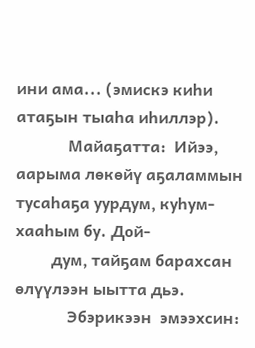ини ама... (эмискэ киһи атаҕын тыаһа иһиллэр).
             Майаҕатта:  Ийээ, аарыма лөкөйү аҕаламмын тусаһаҕа уурдум, куһум-хааһым бу. Дой-
         дум, тайҕам барахсан өлүүлээн ыытта дьэ.
             Эбэрикээн  эмээхсин: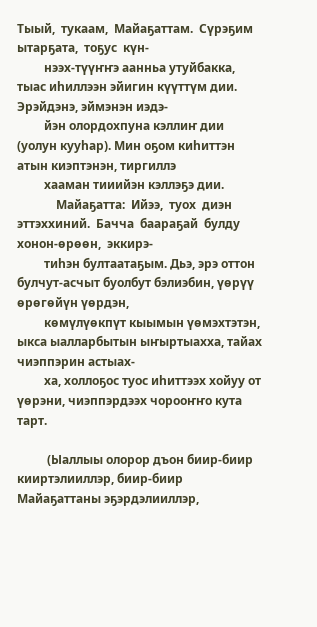Тыый,  тукаам,  Майаҕаттам.  Сүрэҕим  ытарҕата,  тоҕус  күн-
         нээх-түүҥҥэ аанньа утуйбакка, тыас иһиллээн эйигин күүттүм дии. Эрэйдэнэ, эймэнэн иэдэ-
         йэн олордохпуна кэллиҥ дии (уолун кууһар). Мин оҕом киһиттэн атын киэптэнэн, тиргиллэ
         хааман тииийэн кэллэҕэ дии.
             Майаҕатта:  Ийээ,  туох  диэн  эттэххиний.  Бачча  баараҕай  булду  хонон-өрөөн,  эккирэ-
         тиһэн бултаатаҕым. Дьэ, эрэ оттон булчут-асчыт буолбут бэлиэбин, үөрүү өрөгөйүн үөрдэн,
         көмүлүөкпүт кыымын үөмэхтэтэн, ыкса ыалларбытын ыҥыртыахха, тайах чиэппэрин астыах-
         ха, холлоҕос туос иһиттээх хойуу от үөрэни, чиэппэрдээх чорооҥҥо кута тарт.

          (Ыаллыы олорор дъон биир-биир кииртэлииллэр, биир-биир Майаҕаттаны эҕэрдэлииллэр,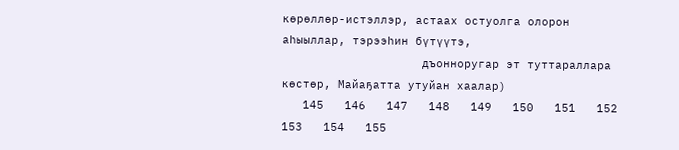көрөллөр-истэллэр, астаах остуолга олорон аһыыллар, тэрээһин бүтүүтэ,
                    дъонноругар эт туттараллара көстөр, Майаҕатта утуйан хаалар)
   145   146   147   148   149   150   151   152   153   154   155